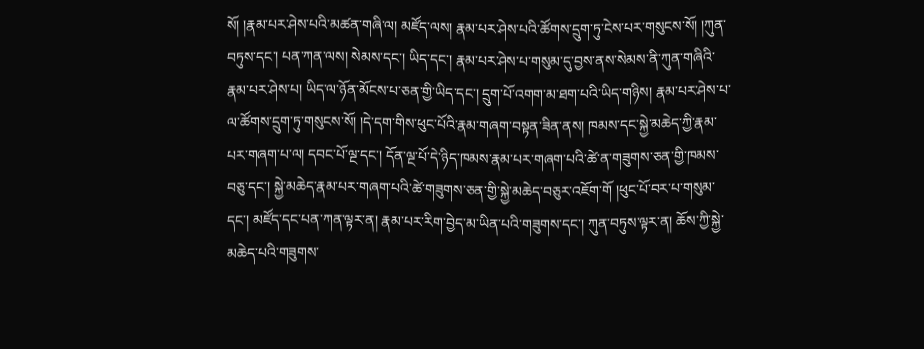སོ། །རྣམ་པར་ཤེས་པའི་མཚན་གཞི་ལ། མཛོད་ལས། རྣམ་པར་ཤེས་པའི་ཚོགས་དྲུག་ཏུ་ངེས་པར་གསུངས་སོ། །ཀུན་བཏུས་དང་། པན་ཀན་ལས། སེམས་དང་། ཡིད་དང་། རྣམ་པར་ཤེས་པ་གསུམ་དུ་བྱས་ནས་སེམས་ནི་ཀུན་གཞིའི་རྣམ་པར་ཤེས་པ། ཡིད་ལ་ཉོན་མོངས་པ་ཅན་གྱི་ཡིད་དང་། དྲུག་པོ་འགག་མ་ཐག་པའི་ཡིད་གཉིས། རྣམ་པར་ཤེས་པ་ལ་ཚོགས་དྲུག་ཏུ་གསུངས་སོ། །དེ་དག་གིས་ཕུང་པོའི་རྣམ་གཞག་བསྟན་ཟིན་ནས། ཁམས་དང་སྐྱེ་མཆེད་ཀྱི་རྣམ་པར་གཞག་པ་ལ། དབང་པོ་ལྔ་དང་། དོན་ལྔ་པོ་དེ་ཉིད་ཁམས་རྣམ་པར་གཞག་པའི་ཚེ་ན་གཟུགས་ཅན་གྱི་ཁམས་བཅུ་དང་། སྐྱེ་མཆེད་རྣམ་པར་གཞག་པའི་ཚེ་གཟུགས་ཅན་གྱི་སྐྱེ་མཆེད་བཅུར་འཇོག་གོ །ཕུང་པོ་བར་པ་གསུམ་དང་། མཛོད་དང་པན་ཀན་ལྟར་ན། རྣམ་པར་རིག་བྱེད་མ་ཡིན་པའི་གཟུགས་དང་། ཀུན་བཏུས་ལྟར་ན། ཆོས་ཀྱི་སྐྱེ་མཆེད་པའི་གཟུགས་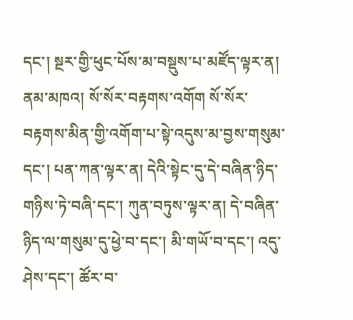དང་། སྔར་གྱི་ཕུང་པོས་མ་བསྡུས་པ་མཛོད་ལྟར་ན། ནམ་མཁའ། སོ་སོར་བརྟགས་འགོག སོ་སོར་བརྟགས་མིན་གྱི་འགོག་པ་སྟེ་འདུས་མ་བྱས་གསུམ་དང་། པན་ཀན་ལྟར་ན། དེའི་སྟེང་དུ་དེ་བཞིན་ཉིད་གཉིས་ཏེ་བཞི་དང་། ཀུན་བཏུས་ལྟར་ན། དེ་བཞིན་ཉིད་ལ་གསུམ་དུ་ཕྱེ་བ་དང་། མི་གཡོ་བ་དང་། འདུ་ཤེས་དང་། ཚོར་བ་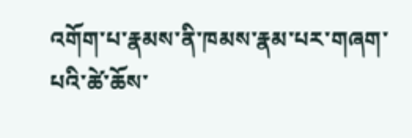འགོག་པ་རྣམས་ནི་ཁམས་རྣམ་པར་གཞག་པའི་ཚེ་ཆོས་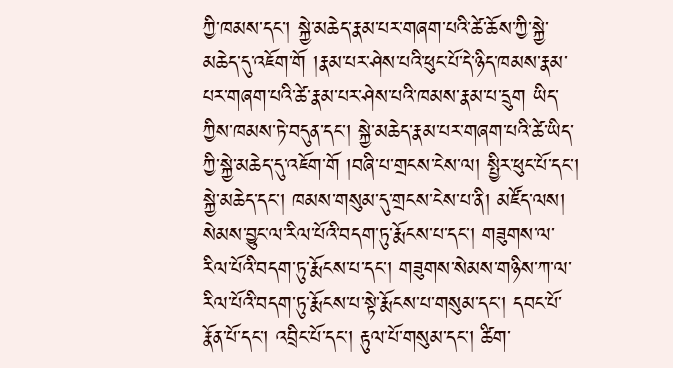ཀྱི་ཁམས་དང་། སྐྱེ་མཆེད་རྣམ་པར་གཞག་པའི་ཚེ་ཆོས་ཀྱི་སྐྱེ་མཆེད་དུ་འཇོག་གོ །རྣམ་པར་ཤེས་པའི་ཕུང་པོ་དེ་ཉིད་ཁམས་རྣམ་པར་གཞག་པའི་ཚེ་རྣམ་པར་ཤེས་པའི་ཁམས་རྣམ་པ་དྲུག ཡིད་ཀྱིས་ཁམས་ཏེ་བདུན་དང་། སྐྱེ་མཆེད་རྣམ་པར་གཞག་པའི་ཚེ་ཡིད་ཀྱི་སྐྱེ་མཆེད་དུ་འཇོག་གོ །བཞི་པ་གྲངས་ངེས་ལ། སྤྱིར་ཕུང་པོ་དང་། སྐྱེ་མཆེད་དང་། ཁམས་གསུམ་དུ་གྲངས་ངེས་པ་ནི། མཛོད་ལས། སེམས་བྱུང་ལ་རིལ་པོའི་བདག་ཏུ་རྨོངས་པ་དང་། གཟུགས་ལ་རིལ་པོའི་བདག་ཏུ་རྨོངས་པ་དང་། གཟུགས་སེམས་གཉིས་ཀ་ལ་རིལ་པོའི་བདག་ཏུ་རྨོངས་པ་སྟེ་རྨོངས་པ་གསུམ་དང་། དབང་པོ་རྣོན་པོ་དང་། འབྲིང་པོ་དང་། རྟུལ་པོ་གསུམ་དང་། ཚིག་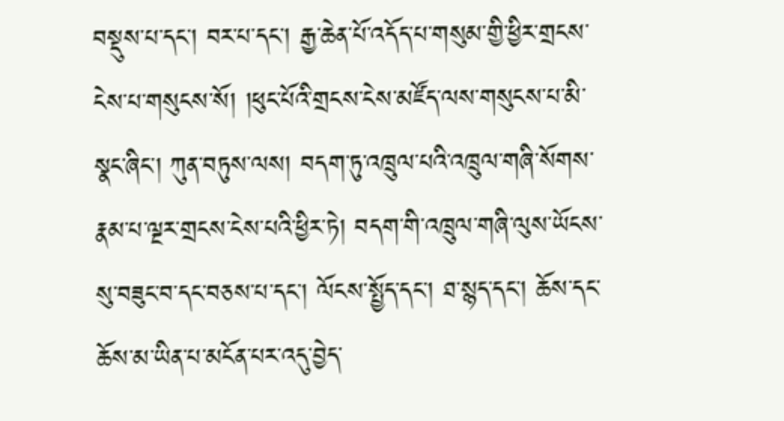བསྡུས་པ་དང་། བར་པ་དང་། རྒྱ་ཆེན་པོ་འདོད་པ་གསུམ་གྱི་ཕྱིར་གྲངས་ངེས་པ་གསུངས་སོ། །ཕུང་པོའི་གྲངས་ངེས་མཛོད་ལས་གསུངས་པ་མི་སྣང་ཞིང་། ཀུན་བཏུས་ལས། བདག་ཏུ་འཁྲུལ་པའི་འཁྲུལ་གཞི་སོགས་རྣམ་པ་ལྔར་གྲངས་ངེས་པའི་ཕྱིར་ཏེ། བདག་གི་འཁྲུལ་གཞི་ལུས་ཡོངས་སུ་བཟུང་བ་དང་བཅས་པ་དང་། ལོངས་སྤྱོད་དང་། ཐ་སྙད་དང་། ཆོས་དང་ཆོས་མ་ཡིན་པ་མངོན་པར་འདུ་བྱེད་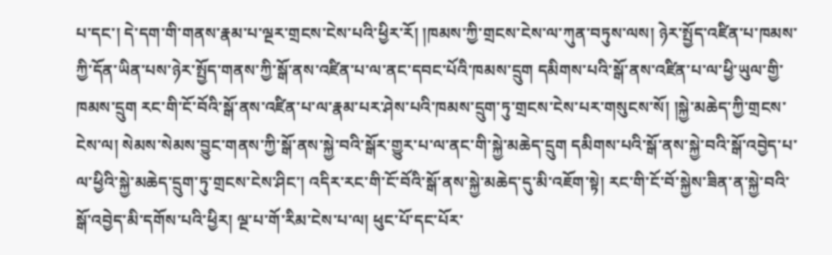པ་དང་། དེ་དག་གི་གནས་རྣམ་པ་ལྔར་གྲངས་ངེས་པའི་ཕྱིར་རོ། །ཁམས་ཀྱི་གྲངས་ངེས་ལ་ཀུན་བཏུས་ལས། ཉེར་སྤྱོད་འཛིན་པ་ཁམས་ཀྱི་དོན་ཡིན་པས་ཉེར་སྤྱོད་གནས་ཀྱི་སྒོ་ནས་འཛིན་པ་ལ་ནང་དབང་པོའི་ཁམས་དྲུག དམིགས་པའི་སྒོ་ནས་འཛིན་པ་ལ་ཕྱི་ཡུལ་གྱི་ཁམས་དྲུག རང་གི་ངོ་བོའི་སྒོ་ནས་འཛིན་པ་ལ་རྣམ་པར་ཤེས་པའི་ཁམས་དྲུག་ཏུ་གྲངས་ངེས་པར་གསུངས་སོ། །སྐྱེ་མཆེད་ཀྱི་གྲངས་ངེས་ལ། སེམས་སེམས་བྱུང་གནས་ཀྱི་སྒོ་ནས་སྐྱེ་བའི་སྒོར་གྱུར་པ་ལ་ནང་གི་སྐྱེ་མཆེད་དྲུག དམིགས་པའི་སྒོ་ནས་སྐྱེ་བའི་སྒོ་འབྱེད་པ་ལ་ཕྱིའི་སྐྱེ་མཆེད་དྲུག་ཏུ་གྲངས་ངེས་ཤིང་། འདིར་རང་གི་ངོ་བོའི་སྒོ་ནས་སྐྱེ་མཆེད་དུ་མི་འཇོག་སྟེ། རང་གི་ངོ་བོ་སྐྱེས་ཟིན་ན་སྐྱེ་བའི་སྒོ་འབྱེད་མི་དགོས་པའི་ཕྱིར། ལྔ་པ་གོ་རིམ་ངེས་པ་ལ། ཕུང་པོ་དང་པོར་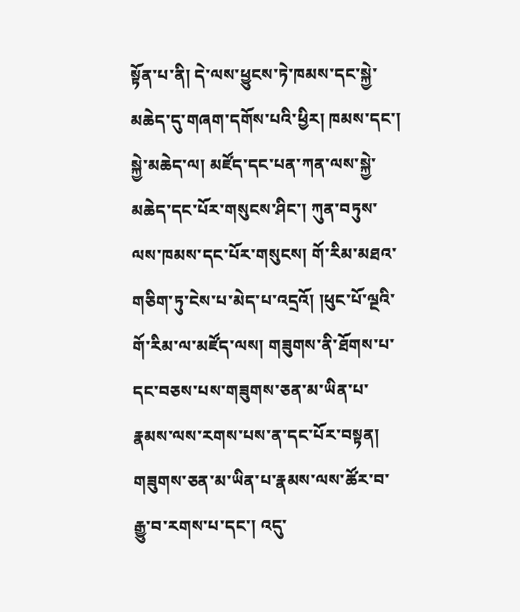སྟོན་པ་ནི། དེ་ལས་ཕྱུངས་ཏེ་ཁམས་དང་སྐྱེ་མཆེད་དུ་གཞག་དགོས་པའི་ཕྱིར། ཁམས་དང་། སྐྱེ་མཆེད་ལ། མཛོད་དང་པན་ཀན་ལས་སྐྱེ་མཆེད་དང་པོར་གསུངས་ཤིང་། ཀུན་བཏུས་ལས་ཁམས་དང་པོར་གསུངས། གོ་རིམ་མཐའ་གཅིག་ཏུ་ངེས་པ་མེད་པ་འདྲའོ། །ཕུང་པོ་ལྔའི་གོ་རིམ་ལ་མཛོད་ལས། གཟུགས་ནི་ཐོགས་པ་དང་བཅས་པས་གཟུགས་ཅན་མ་ཡིན་པ་རྣམས་ལས་རགས་པས་ན་དང་པོར་བསྟན། གཟུགས་ཅན་མ་ཡིན་པ་རྣམས་ལས་ཚོར་བ་རྒྱུ་བ་རགས་པ་དང་། འདུ་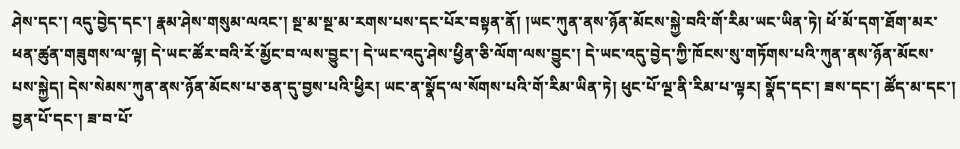ཤེས་དང་། འདུ་བྱེད་དང་། རྣམ་ཤེས་གསུམ་ལའང་། སྔ་མ་སྔ་མ་རགས་པས་དང་པོར་བསྟན་ནོ། །ཡང་ཀུན་ནས་ཉོན་མོངས་སྐྱེ་བའི་གོ་རིམ་ཡང་ཡིན་ཏེ། ཕོ་མོ་དག་ཐོག་མར་ཕན་ཚུན་གཟུགས་ལ་ལྟ། དེ་ཡང་ཚོར་བའི་རོ་མྱོང་བ་ལས་བྱུང་། དེ་ཡང་འདུ་ཤེས་ཕྱིན་ཅི་ལོག་ལས་བྱུང་། དེ་ཡང་འདུ་བྱེད་ཀྱི་ཁོངས་སུ་གཏོགས་པའི་ཀུན་ནས་ཉོན་མོངས་པས་སྐྱེད། དེས་སེམས་ཀུན་ནས་ཉོན་མོངས་པ་ཅན་དུ་བྱས་པའི་ཕྱིར། ཡང་ན་སྣོད་ལ་སོགས་པའི་གོ་རིམ་ཡིན་ཏེ། ཕུང་པོ་ལྔ་ནི་རིམ་པ་ལྟར། སྣོད་དང་། ཟས་དང་། ཚོད་མ་དང་། བྱན་པོ་དང་། ཟ་བ་པོ་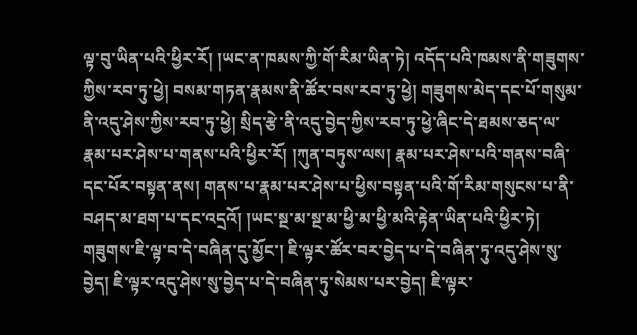ལྟ་བུ་ཡིན་པའི་ཕྱིར་རོ། །ཡང་ན་ཁམས་ཀྱི་གོ་རིམ་ཡིན་ཏེ། འདོད་པའི་ཁམས་ནི་གཟུགས་ཀྱིས་རབ་ཏུ་ཕྱེ། བསམ་གཏན་རྣམས་ནི་ཚོར་བས་རབ་ཏུ་ཕྱེ། གཟུགས་མེད་དང་པོ་གསུམ་ནི་འདུ་ཤེས་ཀྱིས་རབ་ཏུ་ཕྱེ། སྲིད་རྩེ་ནི་འདུ་བྱེད་ཀྱིས་རབ་ཏུ་ཕྱེ་ཞིང་དེ་ཐམས་ཅད་ལ་རྣམ་པར་ཤེས་པ་གནས་པའི་ཕྱིར་རོ། །ཀུན་བཏུས་ལས། རྣམ་པར་ཤེས་པའི་གནས་བཞི་དང་པོར་བསྟན་ནས། གནས་པ་རྣམ་པར་ཤེས་པ་ཕྱིས་བསྟན་པའི་གོ་རིམ་གསུངས་པ་ནི་བཤད་མ་ཐག་པ་དང་འདྲའོ། །ཡང་སྔ་མ་སྔ་མ་ཕྱི་མ་ཕྱི་མའི་རྟེན་ཡིན་པའི་ཕྱིར་ཏེ། གཟུགས་ཇི་ལྟ་བ་དེ་བཞིན་དུ་མྱོང་། ཇི་ལྟར་ཚོར་བར་བྱེད་པ་དེ་བཞིན་ཏུ་འདུ་ཤེས་སུ་བྱེད། ཇི་ལྟར་འདུ་ཤེས་སུ་བྱེད་པ་དེ་བཞིན་ཏུ་སེམས་པར་བྱེད། ཇི་ལྟར་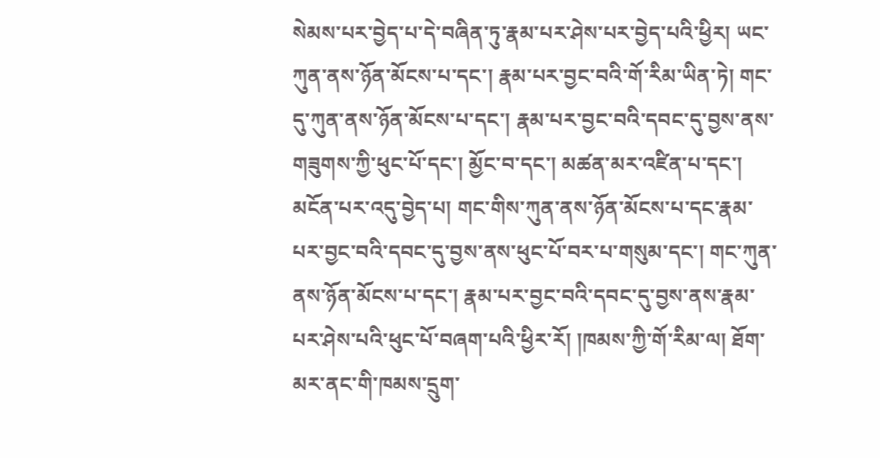སེམས་པར་བྱེད་པ་དེ་བཞིན་ཏུ་རྣམ་པར་ཤེས་པར་བྱེད་པའི་ཕྱིར། ཡང་ཀུན་ནས་ཉོན་མོངས་པ་དང་། རྣམ་པར་བྱང་བའི་གོ་རིམ་ཡིན་ཏེ། གང་དུ་ཀུན་ནས་ཉོན་མོངས་པ་དང་། རྣམ་པར་བྱང་བའི་དབང་དུ་བྱས་ནས་གཟུགས་ཀྱི་ཕུང་པོ་དང་། མྱོང་བ་དང་། མཚན་མར་འཛིན་པ་དང་། མངོན་པར་འདུ་བྱེད་པ། གང་གིས་ཀུན་ནས་ཉོན་མོངས་པ་དང་རྣམ་པར་བྱང་བའི་དབང་དུ་བྱས་ནས་ཕུང་པོ་བར་པ་གསུམ་དང་། གང་ཀུན་ནས་ཉོན་མོངས་པ་དང་། རྣམ་པར་བྱང་བའི་དབང་དུ་བྱས་ནས་རྣམ་པར་ཤེས་པའི་ཕུང་པོ་བཞག་པའི་ཕྱིར་རོ། །ཁམས་ཀྱི་གོ་རིམ་ལ། ཐོག་མར་ནང་གི་ཁམས་དྲུག་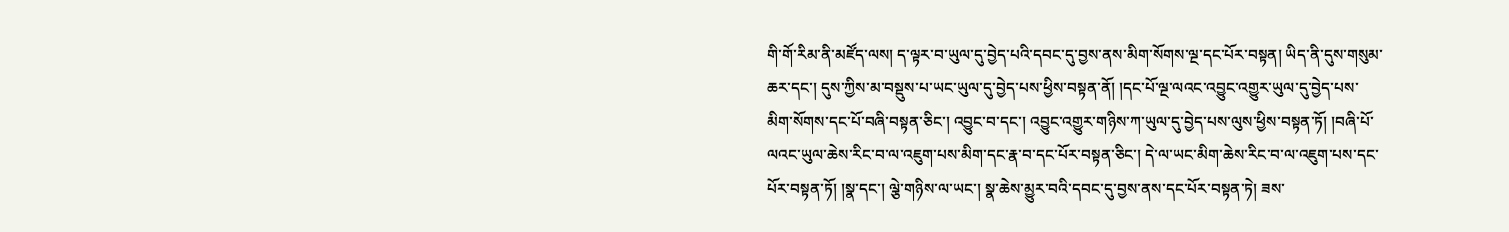གི་གོ་རིམ་ནི་མཛོད་ལས། ད་ལྟར་བ་ཡུལ་དུ་བྱེད་པའི་དབང་དུ་བྱས་ནས་མིག་སོགས་ལྔ་དང་པོར་བསྟན། ཡིད་ནི་དུས་གསུམ་ཆར་དང་། དུས་ཀྱིས་མ་བསྡུས་པ་ཡང་ཡུལ་དུ་བྱེད་པས་ཕྱིས་བསྟན་ནོ། །དང་པོ་ལྔ་ལའང་འབྱུང་འགྱུར་ཡུལ་དུ་བྱེད་པས་མིག་སོགས་དང་པོ་བཞི་བསྟན་ཅིང་། འབྱུང་བ་དང་། འབྱུང་འགྱུར་གཉིས་ཀ་ཡུལ་དུ་བྱེད་པས་ལུས་ཕྱིས་བསྟན་ཏོ། །བཞི་པོ་ལའང་ཡུལ་ཆེས་རིང་བ་ལ་འཇུག་པས་མིག་དང་རྣ་བ་དང་པོར་བསྟན་ཅིང་། དེ་ལ་ཡང་མིག་ཆེས་རིང་བ་ལ་འཇུག་པས་དང་པོར་བསྟན་ཏོ། །སྣ་དང་། ལྕེ་གཉིས་ལ་ཡང་། སྣ་ཆེས་མྱུར་བའི་དབང་དུ་བྱས་ནས་དང་པོར་བསྟན་ཏེ། ཟས་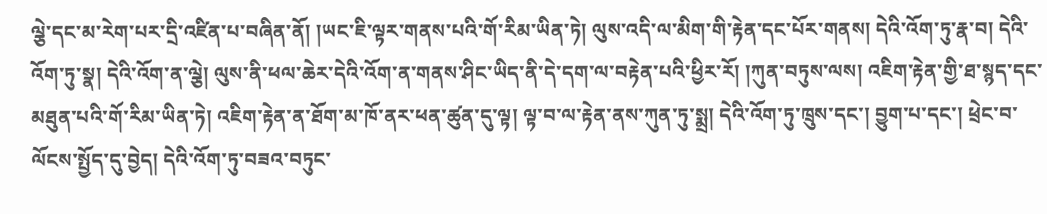ལྕེ་དང་མ་རེག་པར་དྲི་འཛིན་པ་བཞིན་ནོ། །ཡང་ཇི་ལྟར་གནས་པའི་གོ་རིམ་ཡིན་ཏེ། ལུས་འདི་ལ་མིག་གི་རྟེན་དང་པོར་གནས། དེའི་འོག་ཏུ་རྣ་བ། དེའི་འོག་ཏུ་སྣ། དེའི་འོག་ན་ལྕེ། ལུས་ནི་ཕལ་ཆེར་དེའི་འོག་ན་གནས་ཤིང་ཡིད་ནི་དེ་དག་ལ་བརྟེན་པའི་ཕྱིར་རོ། །ཀུན་བཏུས་ལས། འཇིག་རྟེན་གྱི་ཐ་སྙད་དང་མཐུན་པའི་གོ་རིམ་ཡིན་ཏེ། འཇིག་རྟེན་ན་ཐོག་མ་ཁོ་ནར་ཕན་ཚུན་དུ་ལྟ། ལྟ་བ་ལ་རྟེན་ནས་ཀུན་ཏུ་སྨྲ། དེའི་འོག་ཏུ་ཁྲུས་དང་། བྱུག་པ་དང་། ཕྲེང་བ་ལོངས་སྤྱོད་དུ་བྱེད། དེའི་འོག་ཏུ་བཟའ་བཏུང་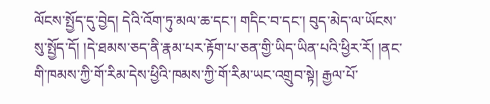ལོངས་སྤྱོད་དུ་བྱེད། དེའི་འོག་ཏུ་མལ་ཆ་དང་། གདིང་བ་དང་། བུད་མེད་ལ་ཡོངས་སུ་སྤྱོད་དོ། །དེ་ཐམས་ཅད་ནི་རྣམ་པར་རྟོག་པ་ཅན་གྱི་ཡིད་ཡིན་པའི་ཕྱིར་རོ། །ནང་གི་ཁམས་ཀྱི་གོ་རིམ་དེས་ཕྱིའི་ཁམས་ཀྱི་གོ་རིམ་ཡང་འགྲུབ་སྟེ། རྒྱལ་པོ་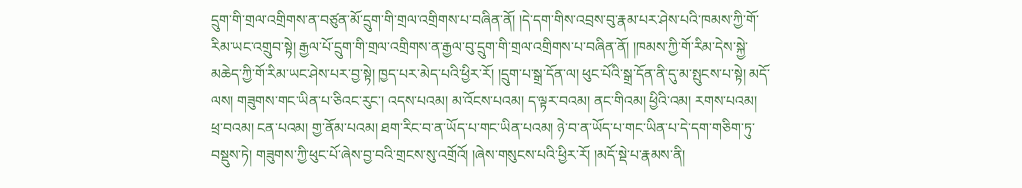དྲུག་གི་གྲལ་འགྲིགས་ན་བཙུན་མོ་དྲུག་གི་གྲལ་འགྲིགས་པ་བཞིན་ནོ། །དེ་དག་གིས་འབྲས་བུ་རྣམ་པར་ཤེས་པའི་ཁམས་ཀྱི་གོ་རིམ་ཡང་འགྲུབ་སྟེ། རྒྱལ་པོ་དྲུག་གི་གྲལ་འགྲིགས་ན་རྒྱལ་བུ་དྲུག་གི་གྲལ་འགྲིགས་པ་བཞིན་ནོ། །ཁམས་ཀྱི་གོ་རིམ་དེས་སྐྱེ་མཆེད་ཀྱི་གོ་རིམ་ཡང་ཤེས་པར་བྱ་སྟེ། ཁྱད་པར་མེད་པའི་ཕྱིར་རོ། །དྲུག་པ་སྒྲ་དོན་ལ། ཕུང་པོའི་སྒྲ་དོན་ནི་དུ་མ་སྤུངས་པ་སྟེ། མདོ་ལས། གཟུགས་གང་ཡིན་པ་ཅིའང་རུང་། འདས་པའམ། མ་འོངས་པའམ། ད་ལྟར་བའམ། ནང་གིའམ། ཕྱིའི་འམ། རགས་པའམ། ཕྲ་བའམ། ངན་པའམ། གྱ་ནོམ་པའམ། ཐག་རིང་བ་ན་ཡོད་པ་གང་ཡིན་པའམ། ཉེ་བ་ན་ཡོད་པ་གང་ཡིན་པ་དེ་དག་གཅིག་ཏུ་བསྡུས་ཏེ། གཟུགས་ཀྱི་ཕུང་པོ་ཞེས་བྱ་བའི་གྲངས་སུ་འགྲོའོ། །ཞེས་གསུངས་པའི་ཕྱིར་རོ། །མདོ་སྡེ་པ་རྣམས་ནི།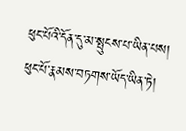ཕུང་པོའི་དོན་དུ་མ་སྤུངས་པ་ཡིན་པས། ཕུང་པོ་རྣམས་བཏགས་ཡོད་ཡིན་ཏེ།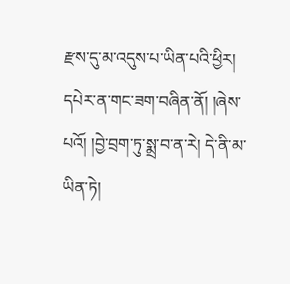རྫས་དུ་མ་འདུས་པ་ཡིན་པའི་ཕྱིར། དཔེར་ན་གང་ཟག་བཞིན་ནོ། །ཞེས་པའོ། །བྱེ་བྲག་ཏུ་སྨྲ་བ་ན་རེ། དེ་ནི་མ་ཡིན་ཏེ།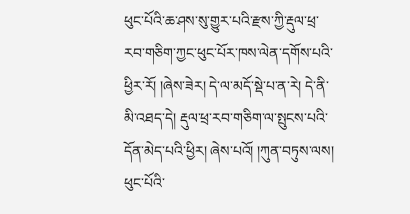ཕུང་པོའི་ཆ་ཤས་སུ་གྱུར་པའི་རྫས་ཀྱི་རྡུལ་ཕྲ་རབ་གཅིག་ཀྱང་ཕུང་པོར་ཁས་ལེན་དགོས་པའི་ཕྱིར་རོ། །ཞེས་ཟེར། དེ་ལ་མདོ་སྡེ་པ་ན་རེ། དེ་ནི་མི་འཐད་དེ། རྡུལ་ཕྲ་རབ་གཅིག་ལ་སྤུངས་པའི་དོན་མེད་པའི་ཕྱིར། ཞེས་པའོ། །ཀུན་བཏུས་ལས། ཕུང་པོའི་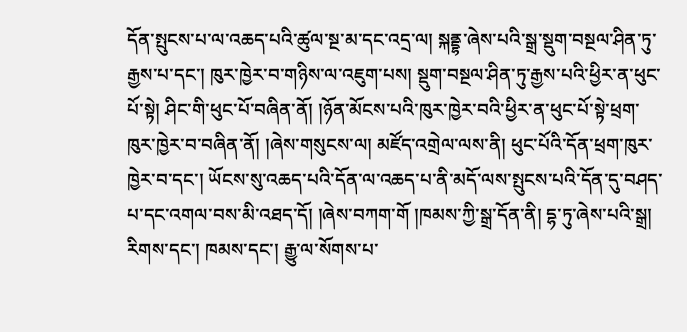དོན་སྤུངས་པ་ལ་འཆད་པའི་ཚུལ་སྔ་མ་དང་འདྲ་ལ། སྐནྡྷ་ཞེས་པའི་སྒྲ་སྡུག་བསྔལ་ཤིན་ཏུ་རྒྱས་པ་དང་། ཁུར་ཁྱེར་བ་གཉིས་ལ་འཇུག་པས། སྡུག་བསྔལ་ཤིན་ཏུ་རྒྱས་པའི་ཕྱིར་ན་ཕུང་པོ་སྟེ། ཤིང་གི་ཕུང་པོ་བཞིན་ནོ། །ཉོན་མོངས་པའི་ཁུར་ཁྱེར་བའི་ཕྱིར་ན་ཕུང་པོ་སྟེ་ཕྲག་ཁུར་ཁྱེར་བ་བཞིན་ནོ། །ཞེས་གསུངས་ལ། མཛོད་འགྲེལ་ལས་ནི། ཕུང་པོའི་དོན་ཕྲག་ཁུར་ཁྱེར་བ་དང་། ཡོངས་སུ་འཆད་པའི་དོན་ལ་འཆད་པ་ནི་མདོ་ལས་སྤུངས་པའི་དོན་དུ་བཤད་པ་དང་འགལ་བས་མི་འཐད་དོ། །ཞེས་བཀག་གོ །ཁམས་ཀྱི་སྒྲ་དོན་ནི། དྷ་ཏུ་ཞེས་པའི་སྒྲ། རིགས་དང་། ཁམས་དང་། རྒྱུ་ལ་སོགས་པ་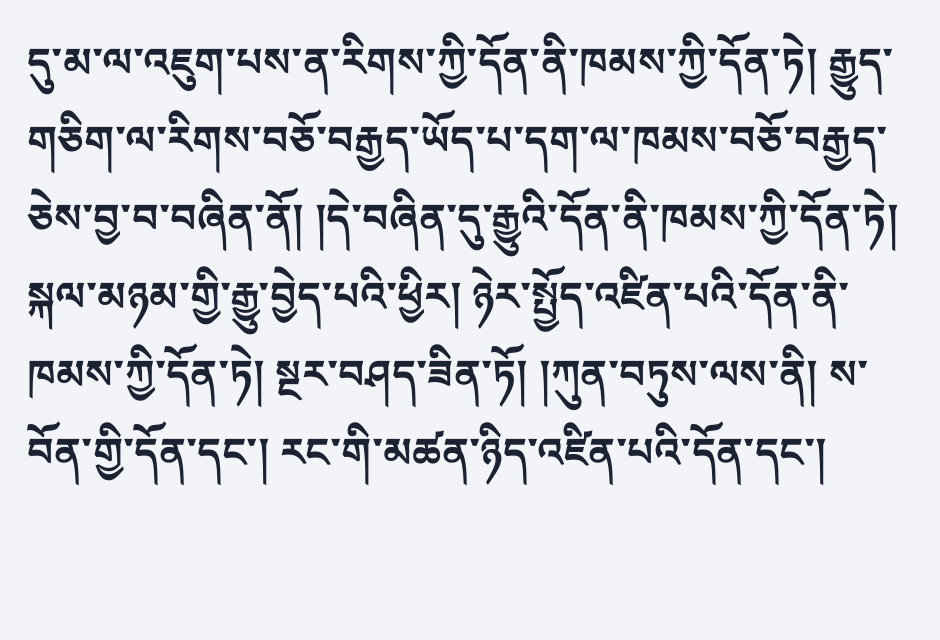དུ་མ་ལ་འཇུག་པས་ན་རིགས་ཀྱི་དོན་ནི་ཁམས་ཀྱི་དོན་ཏེ། རྒྱུད་གཅིག་ལ་རིགས་བཅོ་བརྒྱད་ཡོད་པ་དག་ལ་ཁམས་བཅོ་བརྒྱད་ཅེས་བྱ་བ་བཞིན་ནོ། །དེ་བཞིན་དུ་རྒྱུའི་དོན་ནི་ཁམས་ཀྱི་དོན་ཏེ། སྐལ་མཉམ་གྱི་རྒྱུ་བྱེད་པའི་ཕྱིར། ཉེར་སྤྱོད་འཛིན་པའི་དོན་ནི་ཁམས་ཀྱི་དོན་ཏེ། སྔར་བཤད་ཟིན་ཏོ། །ཀུན་བཏུས་ལས་ནི། ས་བོན་གྱི་དོན་དང་། རང་གི་མཚན་ཉིད་འཛིན་པའི་དོན་དང་།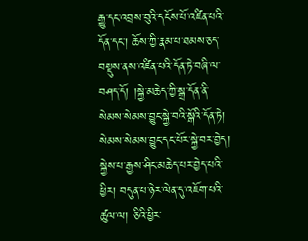རྒྱུ་དང་འབྲས་བུའི་དངོས་པོ་འཛིན་པའི་དོན་དང་། ཆོས་ཀྱི་རྣམ་པ་ཐམས་ཅད་བསྡུས་ནས་འཛིན་པའི་དོན་ཏེ་བཞི་ལ་བཤད་དོ། །སྐྱེ་མཆེད་ཀྱི་སྒྲ་དོན་ནི་སེམས་སེམས་བྱུང་སྐྱེ་བའི་སྒོའི་དོན་ཏེ། སེམས་སེམས་བྱུང་དང་པོར་སྐྱེ་བར་བྱེད། སྐྱེས་པ་རྒྱས་ཤིང་མཆེད་པར་བྱེད་པའི་ཕྱིར། བདུན་པ་ཉེར་ལེན་དུ་འཇོག་པའི་ཚུལ་ལ། ཅིའི་ཕྱིར་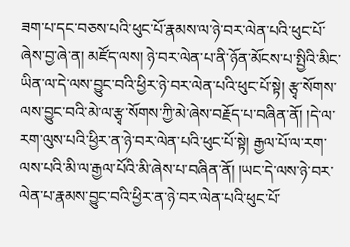ཟག་པ་དང་བཅས་པའི་ཕུང་པོ་རྣམས་ལ་ཉེ་བར་ལེན་པའི་ཕུང་པོ་ཞེས་བྱ་ཞེ་ན། མཛོད་ལས། ཉེ་བར་ལེན་པ་ནི་ཉོན་མོངས་པ་སྤྱིའི་མིང་ཡིན་ལ་དེ་ལས་བྱུང་བའི་ཕྱིར་ཉེ་བར་ལེན་པའི་ཕུང་པོ་སྟེ། རྩྭ་སོགས་ལས་བྱུང་བའི་མེ་ལ་རྩྭ་སོགས་ཀྱི་མེ་ཞེས་བརྗོད་པ་བཞིན་ནོ། །དེ་ལ་རག་ལུས་པའི་ཕྱིར་ན་ཉེ་བར་ལེན་པའི་ཕུང་པོ་སྟེ། རྒྱལ་པོ་ལ་རག་ལས་པའི་མི་ལ་རྒྱལ་པོའི་མི་ཞེས་པ་བཞིན་ནོ། །ཡང་དེ་ལས་ཉེ་བར་ལེན་པ་རྣམས་བྱུང་བའི་ཕྱིར་ན་ཉེ་བར་ལེན་པའི་ཕུང་པོ་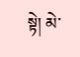སྟེ། མེ་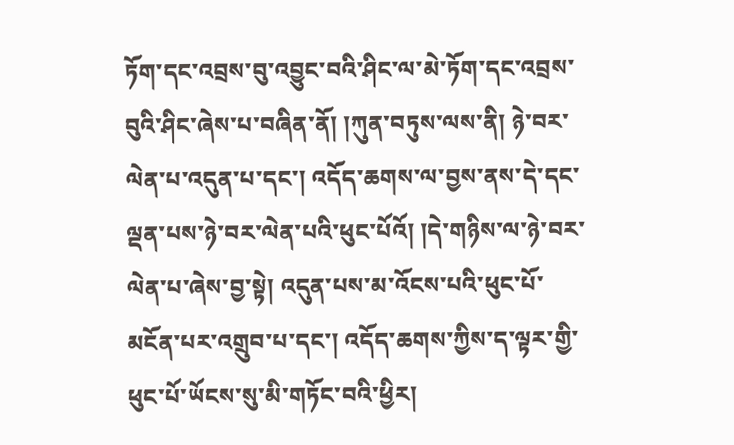ཏོག་དང་འབྲས་བུ་འབྱུང་བའི་ཤིང་ལ་མེ་ཏོག་དང་འབྲས་བུའི་ཤིང་ཞེས་པ་བཞིན་ནོ། །ཀུན་བཏུས་ལས་ནི། ཉེ་བར་ལེན་པ་འདུན་པ་དང་། འདོད་ཆགས་ལ་བྱས་ནས་དེ་དང་ལྡན་པས་ཉེ་བར་ལེན་པའི་ཕུང་པོའོ། །དེ་གཉིས་ལ་ཉེ་བར་ལེན་པ་ཞེས་བྱ་སྟེ། འདུན་པས་མ་འོངས་པའི་ཕུང་པོ་མངོན་པར་འགྲུབ་པ་དང་། འདོད་ཆགས་ཀྱིས་ད་ལྟར་གྱི་ཕུང་པོ་ཡོངས་སུ་མི་གཏོང་བའི་ཕྱིར།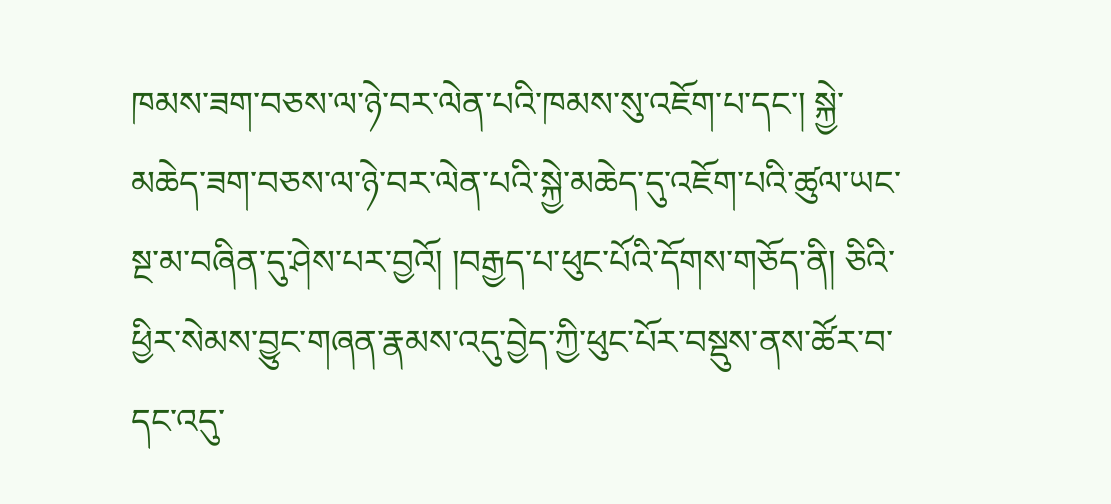ཁམས་ཟག་བཅས་ལ་ཉེ་བར་ལེན་པའི་ཁམས་སུ་འཇོག་པ་དང་། སྐྱེ་མཆེད་ཟག་བཅས་ལ་ཉེ་བར་ལེན་པའི་སྐྱེ་མཆེད་དུ་འཇོག་པའི་ཚུལ་ཡང་སྔ་མ་བཞིན་དུ་ཤེས་པར་བྱའོ། །བརྒྱད་པ་ཕུང་པོའི་དོགས་གཅོད་ནི། ཅིའི་ཕྱིར་སེམས་བྱུང་གཞན་རྣམས་འདུ་བྱེད་ཀྱི་ཕུང་པོར་བསྡུས་ནས་ཚོར་བ་དང་འདུ་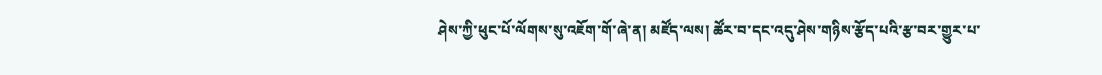ཤེས་ཀྱི་ཕུང་པོ་ལོགས་སུ་འཇོག་གོ་ཞེ་ན། མཛོད་ལས། ཚོར་བ་དང་འདུ་ཤེས་གཉིས་རྩོད་པའི་རྩ་བར་གྱུར་པ་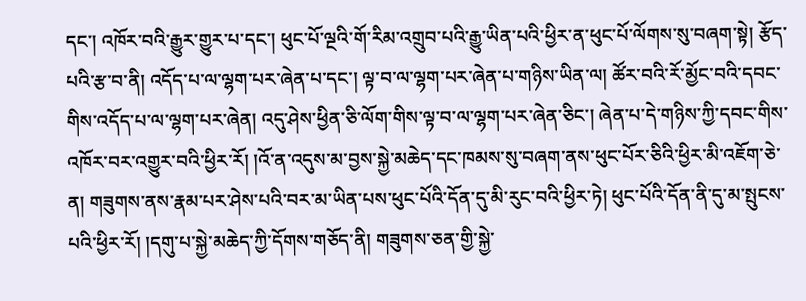དང་། འཁོར་བའི་རྒྱུར་གྱུར་པ་དང་། ཕུང་པོ་ལྔའི་གོ་རིམ་འགྲུབ་པའི་རྒྱུ་ཡིན་པའི་ཕྱིར་ན་ཕུང་པོ་ལོགས་སུ་བཞག་སྟེ། རྩོད་པའི་རྩ་བ་ནི། འདོད་པ་ལ་ལྷག་པར་ཞེན་པ་དང་། ལྟ་བ་ལ་ལྷག་པར་ཞེན་པ་གཉིས་ཡིན་ལ། ཚོར་བའི་རོ་མྱོང་བའི་དབང་གིས་འདོད་པ་ལ་ལྷག་པར་ཞེན། འདུ་ཤེས་ཕྱིན་ཅི་ལོག་གིས་ལྟ་བ་ལ་ལྷག་པར་ཞེན་ཅིང་། ཞེན་པ་དེ་གཉིས་ཀྱི་དབང་གིས་འཁོར་བར་འགྱུར་བའི་ཕྱིར་རོ། །འོ་ན་འདུས་མ་བྱས་སྐྱེ་མཆེད་དང་ཁམས་སུ་བཞག་ནས་ཕུང་པོར་ཅིའི་ཕྱིར་མི་འཇོག་ཅེ་ན། གཟུགས་ནས་རྣམ་པར་ཤེས་པའི་བར་མ་ཡིན་པས་ཕུང་པོའི་དོན་དུ་མི་རུང་བའི་ཕྱིར་ཏེ། ཕུང་པོའི་དོན་ནི་དུ་མ་སྤུངས་པའི་ཕྱིར་རོ། །དགུ་པ་སྐྱེ་མཆེད་ཀྱི་དོགས་གཅོད་ནི། གཟུགས་ཅན་གྱི་སྐྱེ་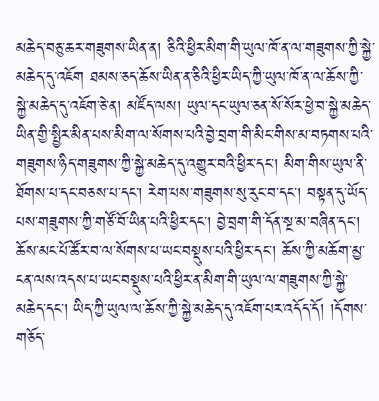མཆེད་བཅུ་ཆར་གཟུགས་ཡིན་ན། ཅིའི་ཕྱིར་མིག་གི་ཡུལ་ཁོ་ན་ལ་གཟུགས་ཀྱི་སྐྱེ་མཆེད་དུ་འཇོག ཐམས་ཅད་ཆོས་ཡིན་ན་ཅིའི་ཕྱིར་ཡིད་ཀྱི་ཡུལ་ཁོ་ན་ལ་ཆོས་ཀྱི་སྐྱེ་མཆེད་དུ་འཇོག་ཅེ་ན། མཛོད་ལས། ཡུལ་དང་ཡུལ་ཅན་སོ་སོར་ཕྱེ་བ་སྐྱེ་མཆེད་ཡིན་གྱི་སྤྱིར་མིན་པས་མིག་ལ་སོགས་པའི་བྱེ་བྲག་གི་མིང་གིས་མ་བཏགས་པའི་གཟུགས་ཉིད་གཟུགས་ཀྱི་སྐྱེ་མཆེད་དུ་འགྱུར་བའི་ཕྱིར་དང་། མིག་གིས་ཡུལ་ནི་ཐོགས་པ་དང་བཅས་པ་དང་། རེག་པས་གཟུགས་སུ་རུང་བ་དང་། བསྟན་དུ་ཡོད་པས་གཟུགས་ཀྱི་གཙོ་བོ་ཡིན་པའི་ཕྱིར་དང་། བྱེ་བྲག་གི་དོན་སྔ་མ་བཞིན་དང་། ཆོས་མང་པོ་ཚོར་བ་ལ་སོགས་པ་ཡང་བསྡུས་པའི་ཕྱིར་དང་། ཆོས་ཀྱི་མཆོག་མྱ་ངན་ལས་འདས་པ་ཡང་བསྡུས་པའི་ཕྱིར་ན་མིག་གི་ཡུལ་ལ་གཟུགས་ཀྱི་སྐྱེ་མཆེད་དང་། ཡིད་ཀྱི་ཡུལ་ལ་ཆོས་ཀྱི་སྐྱེ་མཆེད་དུ་འཇོག་པར་འདོད་དོ། །དོགས་གཅོད་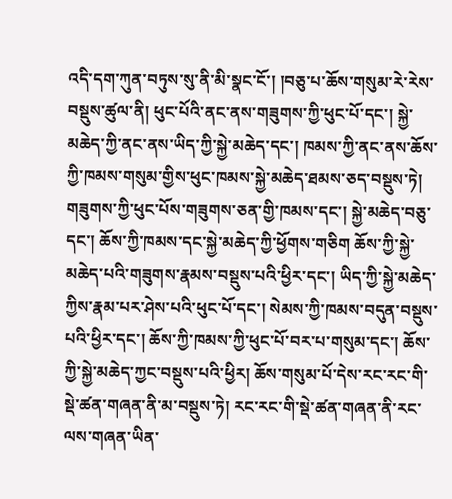འདི་དག་ཀུན་བཏུས་སུ་ནི་མི་སྣང་ངོ་། །བཅུ་པ་ཆོས་གསུམ་རེ་རེས་བསྡུས་ཚུལ་ནི། ཕུང་པོའི་ནང་ནས་གཟུགས་ཀྱི་ཕུང་པོ་དང་། སྐྱེ་མཆེད་ཀྱི་ནང་ནས་ཡིད་ཀྱི་སྐྱེ་མཆེད་དང་། ཁམས་ཀྱི་ནང་ནས་ཆོས་ཀྱི་ཁམས་གསུམ་གྱིས་ཕུང་ཁམས་སྐྱེ་མཆེད་ཐམས་ཅད་བསྡུས་ཏེ། གཟུགས་ཀྱི་ཕུང་པོས་གཟུགས་ཅན་གྱི་ཁམས་དང་། སྐྱེ་མཆེད་བཅུ་དང་། ཆོས་ཀྱི་ཁམས་དང་སྐྱེ་མཆེད་ཀྱི་ཕྱོགས་གཅིག ཆོས་ཀྱི་སྐྱེ་མཆེད་པའི་གཟུགས་རྣམས་བསྡུས་པའི་ཕྱིར་དང་། ཡིད་ཀྱི་སྐྱེ་མཆེད་ཀྱིས་རྣམ་པར་ཤེས་པའི་ཕུང་པོ་དང་། སེམས་ཀྱི་ཁམས་བདུན་བསྡུས་པའི་ཕྱིར་དང་། ཆོས་ཀྱི་ཁམས་ཀྱི་ཕུང་པོ་བར་པ་གསུམ་དང་། ཆོས་ཀྱི་སྐྱེ་མཆེད་ཀྱང་བསྡུས་པའི་ཕྱིར། ཆོས་གསུམ་པོ་དེས་རང་རང་གི་སྡེ་ཚན་གཞན་ནི་མ་བསྡུས་ཏེ། རང་རང་གི་སྡེ་ཚན་གཞན་ནི་རང་ལས་གཞན་ཡིན་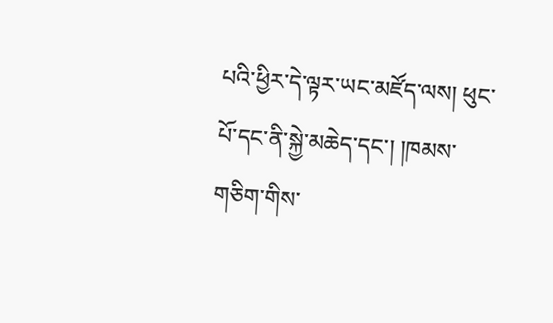པའི་ཕྱིར་དེ་ལྟར་ཡང་མཛོད་ལས། ཕུང་པོ་དང་ནི་སྐྱེ་མཆེད་དང་། །ཁམས་གཅིག་གིས་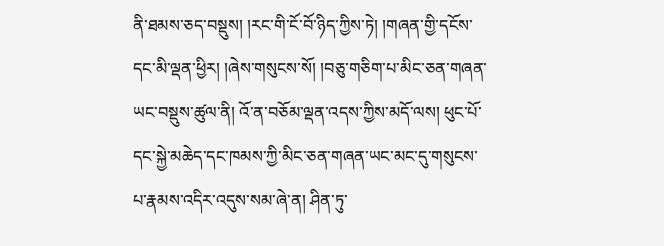ནི་ཐམས་ཅད་བསྡུས། །རང་གི་ངོ་བོ་ཉིད་ཀྱིས་ཏེ། །གཞན་གྱི་དངོས་དང་མི་ལྡན་ཕྱིར། །ཞེས་གསུངས་སོ། །བཅུ་གཅིག་པ་མིང་ཅན་གཞན་ཡང་བསྡུས་ཚུལ་ནི། འོ་ན་བཅོམ་ལྡན་འདས་ཀྱིས་མདོ་ལས། ཕུང་པོ་དང་སྐྱེ་མཆེད་དང་ཁམས་ཀྱི་མིང་ཅན་གཞན་ཡང་མང་དུ་གསུངས་པ་རྣམས་འདིར་འདུས་སམ་ཞེ་ན། ཤིན་ཏུ་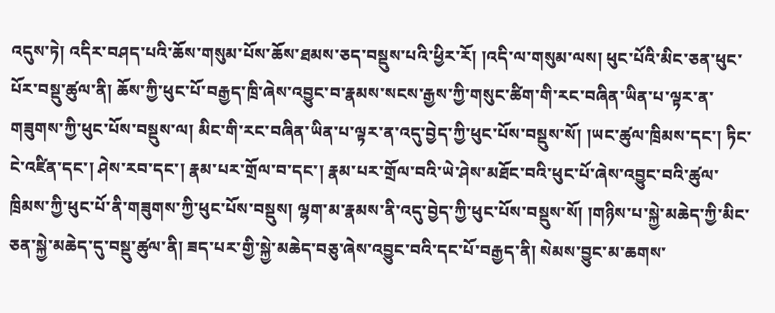འདུས་ཏེ། འདིར་བཤད་པའི་ཆོས་གསུམ་པོས་ཆོས་ཐམས་ཅད་བསྡུས་པའི་ཕྱིར་རོ། །འདི་ལ་གསུམ་ལས། ཕུང་པོའི་མིང་ཅན་ཕུང་པོར་བསྡུ་ཚུལ་ནི། ཆོས་ཀྱི་ཕུང་པོ་བརྒྱད་ཁྲི་ཞེས་འབྱུང་བ་རྣམས་སངས་རྒྱས་ཀྱི་གསུང་ཚིག་གི་རང་བཞིན་ཡིན་པ་ལྟར་ན་གཟུགས་ཀྱི་ཕུང་པོས་བསྡུས་ལ། མིང་གི་རང་བཞིན་ཡིན་པ་ལྟར་ན་འདུ་བྱེད་ཀྱི་ཕུང་པོས་བསྡུས་སོ། །ཡང་ཚུལ་ཁྲིམས་དང་། ཏིང་ངེ་འཛིན་དང་། ཤེས་རབ་དང་། རྣམ་པར་གྲོལ་བ་དང་། རྣམ་པར་གྲོལ་བའི་ཡེ་ཤེས་མཐོང་བའི་ཕུང་པོ་ཞེས་འབྱུང་བའི་ཚུལ་ཁྲིམས་ཀྱི་ཕུང་པོ་ནི་གཟུགས་ཀྱི་ཕུང་པོས་བསྡུས། ལྷག་མ་རྣམས་ནི་འདུ་བྱེད་ཀྱི་ཕུང་པོས་བསྡུས་སོ། །གཉིས་པ་སྐྱེ་མཆེད་ཀྱི་མིང་ཅན་སྐྱེ་མཆེད་དུ་བསྡུ་ཚུལ་ནི། ཟད་པར་གྱི་སྐྱེ་མཆེད་བཅུ་ཞེས་འབྱུང་བའི་དང་པོ་བརྒྱད་ནི། སེམས་བྱུང་མ་ཆགས་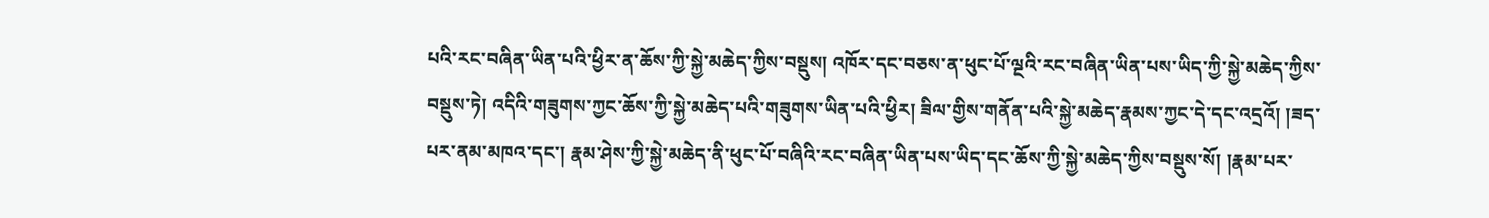པའི་རང་བཞིན་ཡིན་པའི་ཕྱིར་ན་ཆོས་ཀྱི་སྐྱེ་མཆེད་ཀྱིས་བསྡུས། འཁོར་དང་བཅས་ན་ཕུང་པོ་ལྔའི་རང་བཞིན་ཡིན་པས་ཡིད་ཀྱི་སྐྱེ་མཆེད་ཀྱིས་བསྡུས་ཏེ། འདིའི་གཟུགས་ཀྱང་ཆོས་ཀྱི་སྐྱེ་མཆེད་པའི་གཟུགས་ཡིན་པའི་ཕྱིར། ཟིལ་གྱིས་གནོན་པའི་སྐྱེ་མཆེད་རྣམས་ཀྱང་དེ་དང་འདྲའོ། །ཟད་པར་ནམ་མཁའ་དང་། རྣམ་ཤེས་ཀྱི་སྐྱེ་མཆེད་ནི་ཕུང་པོ་བཞིའི་རང་བཞིན་ཡིན་པས་ཡིད་དང་ཆོས་ཀྱི་སྐྱེ་མཆེད་ཀྱིས་བསྡུས་སོ། །རྣམ་པར་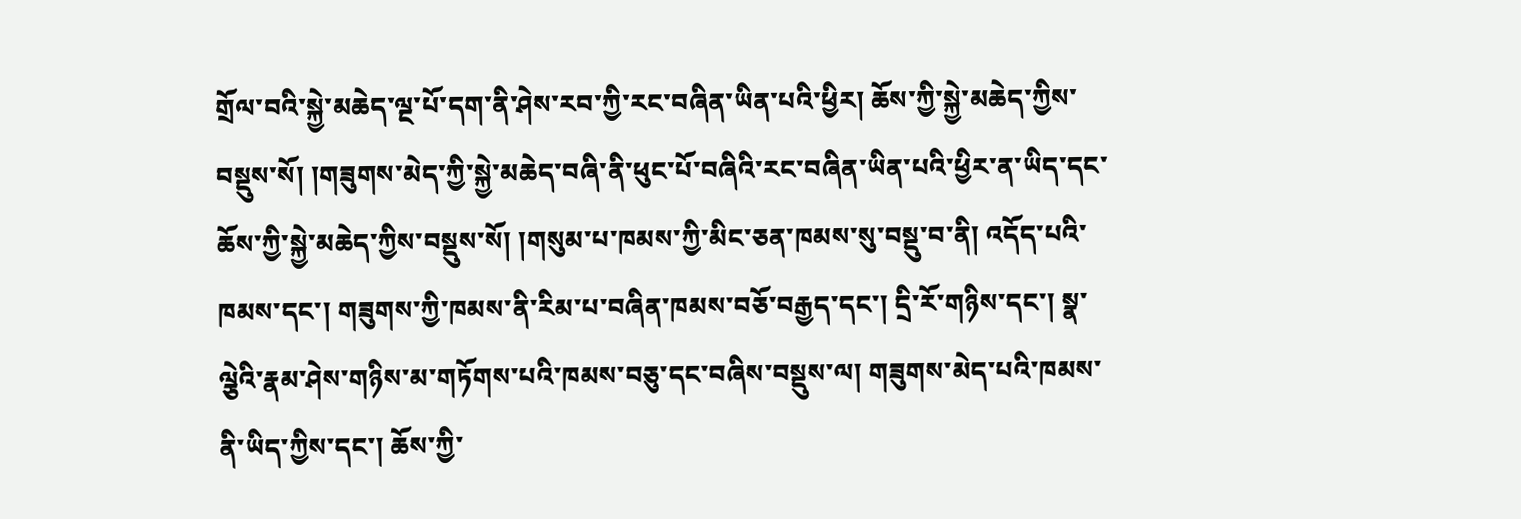གྲོལ་བའི་སྐྱེ་མཆེད་ལྔ་པོ་དག་ནི་ཤེས་རབ་ཀྱི་རང་བཞིན་ཡིན་པའི་ཕྱིར། ཆོས་ཀྱི་སྐྱེ་མཆེད་ཀྱིས་བསྡུས་སོ། །གཟུགས་མེད་ཀྱི་སྐྱེ་མཆེད་བཞི་ནི་ཕུང་པོ་བཞིའི་རང་བཞིན་ཡིན་པའི་ཕྱིར་ན་ཡིད་དང་ཆོས་ཀྱི་སྐྱེ་མཆེད་ཀྱིས་བསྡུས་སོ། །གསུམ་པ་ཁམས་ཀྱི་མིང་ཅན་ཁམས་སུ་བསྡུ་བ་ནི། འདོད་པའི་ཁམས་དང་། གཟུགས་ཀྱི་ཁམས་ནི་རིམ་པ་བཞིན་ཁམས་བཅོ་བརྒྱད་དང་། དྲི་རོ་གཉིས་དང་། སྣ་ལྕེའི་རྣམ་ཤེས་གཉིས་མ་གཏོགས་པའི་ཁམས་བཅུ་དང་བཞིས་བསྡུས་ལ། གཟུགས་མེད་པའི་ཁམས་ནི་ཡིད་ཀྱིས་དང་། ཆོས་ཀྱི་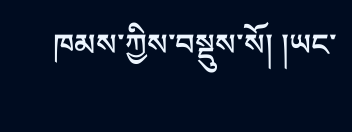ཁམས་ཀྱིས་བསྡུས་སོ། །ཡང་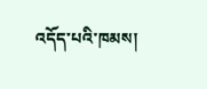འདོད་པའི་ཁམས།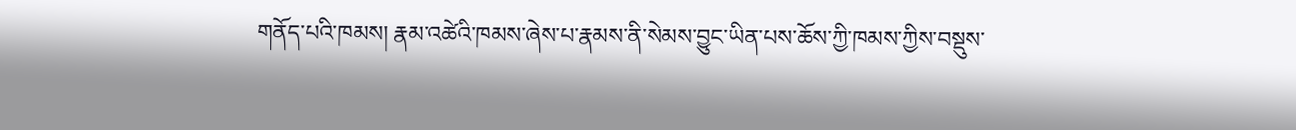གནོད་པའི་ཁམས། རྣམ་འཚེའི་ཁམས་ཞེས་པ་རྣམས་ནི་སེམས་བྱུང་ཡིན་པས་ཆོས་ཀྱི་ཁམས་ཀྱིས་བསྡུས་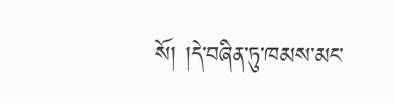སོ། །དེ་བཞིན་ཏུ་ཁམས་མང་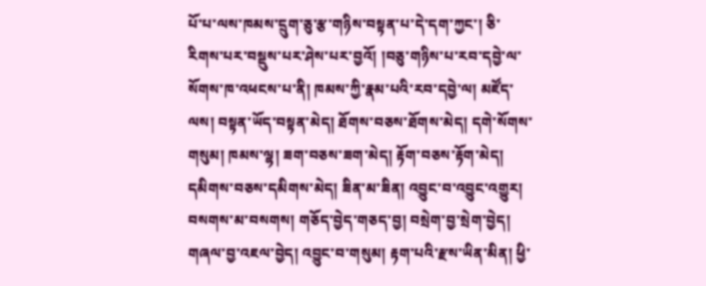པོ་པ་ལས་ཁམས་དྲུག་ཅུ་རྩ་གཉིས་བསྟན་པ་དེ་དག་ཀྱང་། ཅི་རིགས་པར་བསྡུས་པར་ཤེས་པར་བྱའོ། །བཅུ་གཉིས་པ་རབ་དབྱེ་ལ་སོགས་ཁ་འཕངས་པ་ནི། ཁམས་ཀྱི་རྣམ་པའི་རབ་དབྱེ་ལ། མཛོད་ལས། བསྟན་ཡོད་བསྟན་མེད། ཐོགས་བཅས་ཐོགས་མེད། དགེ་སོགས་གསུམ། ཁམས་ལྷ། ཟག་བཅས་ཟག་མེད། རྟོག་བཅས་རྟོག་མེད། དམིགས་བཅས་དམིགས་མེད། ཟིན་མ་ཟིན། འབྱུང་བ་འབྱུང་འགྱུར། བསགས་མ་བསགས། གཅོད་བྱེད་གཅད་བྱ། བསྲེག་བྱ་སྲེག་བྱེད། གཞལ་བྱ་འཇལ་བྱེད། འབྱུང་བ་གསུམ། རྟག་པའི་རྫས་ཡིན་མིན། ཕྱི་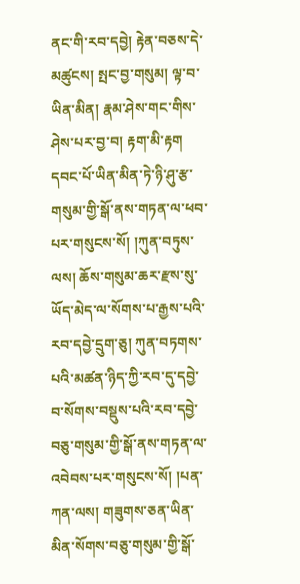ནང་གི་རབ་དབྱེ། རྟེན་བཅས་དེ་མཚུངས། སྤང་བྱ་གསུམ། ལྟ་བ་ཡིན་མིན། རྣམ་ཤེས་གང་གིས་ཤེས་པར་བྱ་བ། རྟག་མི་རྟག དབང་པོ་ཡིན་མིན་ཏེ་ཉི་ཤུ་རྩ་གསུམ་གྱི་སྒོ་ནས་གཏན་ལ་ཕབ་པར་གསུངས་སོ། །ཀུན་བཏུས་ལས། ཆོས་གསུམ་ཆར་རྫས་སུ་ཡོད་མེད་ལ་སོགས་པ་རྒྱས་པའི་རབ་དབྱེ་དྲུག་ཅུ། ཀུན་བཏགས་པའི་མཚན་ཉིད་ཀྱི་རབ་དུ་དབྱེ་བ་སོགས་བསྡུས་པའི་རབ་དབྱེ་བཅུ་གསུམ་གྱི་སྒོ་ནས་གཏན་ལ་འབེབས་པར་གསུངས་སོ། །པན་ཀན་ལས། གཟུགས་ཅན་ཡིན་མིན་སོགས་བཅུ་གསུམ་གྱི་སྒོ་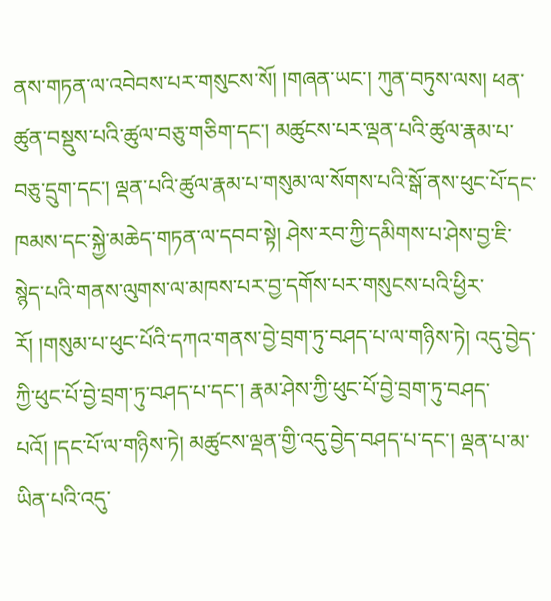ནས་གཏན་ལ་འབེབས་པར་གསུངས་སོ། །གཞན་ཡང་། ཀུན་བཏུས་ལས། ཕན་ཚུན་བསྡུས་པའི་ཚུལ་བཅུ་གཅིག་དང་། མཚུངས་པར་ལྡན་པའི་ཚུལ་རྣམ་པ་བཅུ་དྲུག་དང་། ལྡན་པའི་ཚུལ་རྣམ་པ་གསུམ་ལ་སོགས་པའི་སྒོ་ནས་ཕུང་པོ་དང་ཁམས་དང་སྐྱེ་མཆེད་གཏན་ལ་དབབ་སྟེ། ཤེས་རབ་ཀྱི་དམིགས་པ་ཤེས་བྱ་ཇི་སྙེད་པའི་གནས་ལུགས་ལ་མཁས་པར་བྱ་དགོས་པར་གསུངས་པའི་ཕྱིར་རོ། །གསུམ་པ་ཕུང་པོའི་དཀའ་གནས་བྱེ་བྲག་ཏུ་བཤད་པ་ལ་གཉིས་ཏེ། འདུ་བྱེད་ཀྱི་ཕུང་པོ་བྱེ་བྲག་ཏུ་བཤད་པ་དང་། རྣམ་ཤེས་ཀྱི་ཕུང་པོ་བྱེ་བྲག་ཏུ་བཤད་པའོ། །དང་པོ་ལ་གཉིས་ཏེ། མཚུངས་ལྡན་གྱི་འདུ་བྱེད་བཤད་པ་དང་། ལྡན་པ་མ་ཡིན་པའི་འདུ་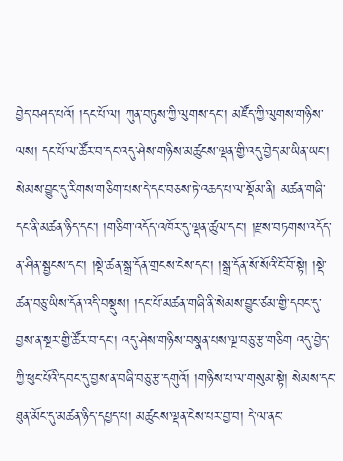བྱེད་བཤད་པའོ། །དང་པོ་ལ། ཀུན་བཏུས་ཀྱི་ལུགས་དང་། མཛོད་ཀྱི་ལུགས་གཉིས་ལས། དང་པོ་ལ་ཚོར་བ་དང་འདུ་ཤེས་གཉིས་མཚུངས་ལྡན་གྱི་འདུ་བྱེད་མ་ཡིན་ཡང་། སེམས་བྱུང་དུ་རིགས་གཅིག་པས་དེ་དང་བཅས་ཏེ་འཆད་པ་ལ་སྡོམ་ནི། མཚན་གཞི་དང་ནི་མཚན་ཉིད་དང་། །གཅིག་འདོད་འཁོར་དུ་ལྡན་ཚུལ་དང་། །རྫས་བཏགས་འདོད་ན་ཤིན་སྦྱངས་དང་། །སྡེ་ཚན་སྒྲ་དོན་གྲངས་ངེས་དང་། །སྒྲ་དོན་སོ་སོའི་ངོ་བོ་སྟེ། །སྡེ་ཚན་བཅུ་ཡིས་དོན་འདི་བསྡུས། །དང་པོ་མཚན་གཞི་ནི་སེམས་བྱུང་ཙམ་གྱི་དབང་དུ་བྱས་ན་སྔར་གྱི་ཚོར་བ་དང་། འདུ་ཤེས་གཉིས་བསྣན་པས་ལྔ་བཅུ་རྩ་གཅིག འདུ་བྱེད་ཀྱི་ཕུང་པོའི་དབང་དུ་བྱས་ན་བཞི་བཅུ་རྩ་དགུའོ། །གཉིས་པ་ལ་གསུམ་སྟེ། སེམས་དང་ཐུན་མོང་དུ་མཚན་ཉིད་དཔྱད་པ། མཚུངས་ལྡན་ངེས་པར་བྱ་བ། དེ་ལ་ནང་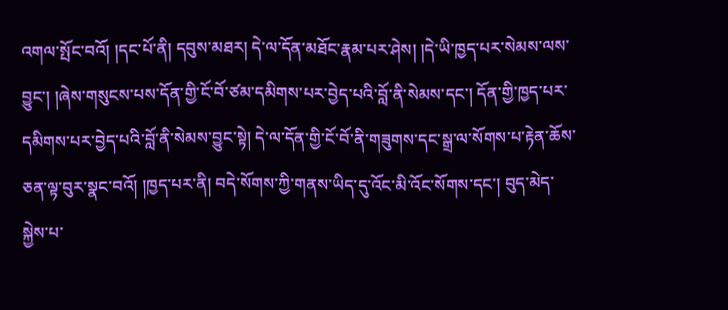འགལ་སྤོང་བའོ། །དང་པོ་ནི། དབུས་མཐར། དེ་ལ་དོན་མཐོང་རྣམ་པར་ཤེས། །དེ་ཡི་ཁྱད་པར་སེམས་ལས་བྱུང་། །ཞེས་གསུངས་པས་དོན་གྱི་ངོ་བོ་ཙམ་དམིགས་པར་བྱེད་པའི་བློ་ནི་སེམས་དང་། དོན་གྱི་ཁྱད་པར་དམིགས་པར་བྱེད་པའི་བློ་ནི་སེམས་བྱུང་སྟེ། དེ་ལ་དོན་གྱི་ངོ་བོ་ནི་གཟུགས་དང་སྒྲ་ལ་སོགས་པ་རྟེན་ཆོས་ཅན་ལྟ་བུར་སྣང་བའོ། །ཁྱད་པར་ནི། བདེ་སོགས་ཀྱི་གནས་ཡིད་དུ་འོང་མི་འོང་སོགས་དང་། བུད་མེད་སྐྱེས་པ་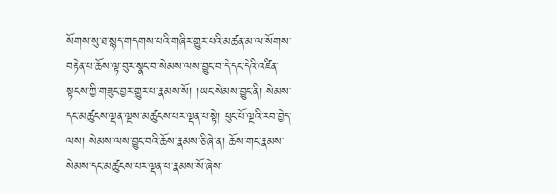སོགས་སུ་ཐ་སྙད་གདགས་པའི་གཞིར་གྱུར་པའི་མཚན་མ་ལ་སོགས་བརྟེན་པ་ཆོས་ལྟ་བུར་སྣང་བ་སེམས་ལས་བྱུང་བ་དེ་དང་དེའི་འཛིན་སྟངས་ཀྱི་གཟུང་བྱར་གྱུར་པ་རྣམས་སོ། །ཡང་སེམས་བྱུང་ནི། སེམས་དང་མཚུངས་ལྡན་ལྔས་མཚུངས་པར་ལྡན་པ་སྟེ། ཕུང་པོ་ལྔའི་རབ་བྱེད་ལས། སེམས་ལས་བྱུང་བའི་ཆོས་རྣམས་ཅི་ཞེ་ན། ཆོས་གང་རྣམས་སེམས་དང་མཚུངས་པར་ལྡན་པ་རྣམས་སོ་ཞེས་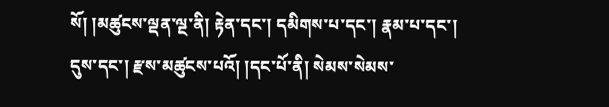སོ། །མཚུངས་ལྡན་ལྔ་ནི། རྟེན་དང་། དམིགས་པ་དང་། རྣམ་པ་དང་། དུས་དང་། རྫས་མཚུངས་པའོ། །དང་པོ་ནི། སེམས་སེམས་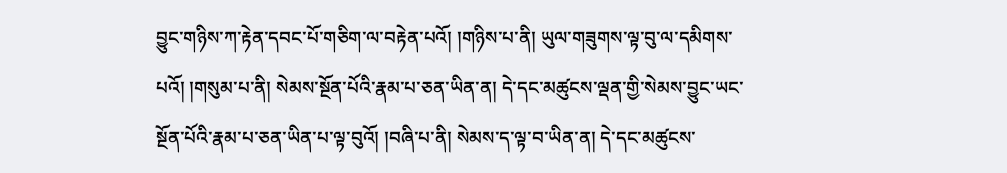བྱུང་གཉིས་ཀ་རྟེན་དབང་པོ་གཅིག་ལ་བརྟེན་པའོ། །གཉིས་པ་ནི། ཡུལ་གཟུགས་ལྟ་བུ་ལ་དམིགས་པའོ། །གསུམ་པ་ནི། སེམས་སྔོན་པོའི་རྣམ་པ་ཅན་ཡིན་ན། དེ་དང་མཚུངས་ལྡན་གྱི་སེམས་བྱུང་ཡང་སྔོན་པོའི་རྣམ་པ་ཅན་ཡིན་པ་ལྟ་བུའོ། །བཞི་པ་ནི། སེམས་ད་ལྟ་བ་ཡིན་ན། དེ་དང་མཚུངས་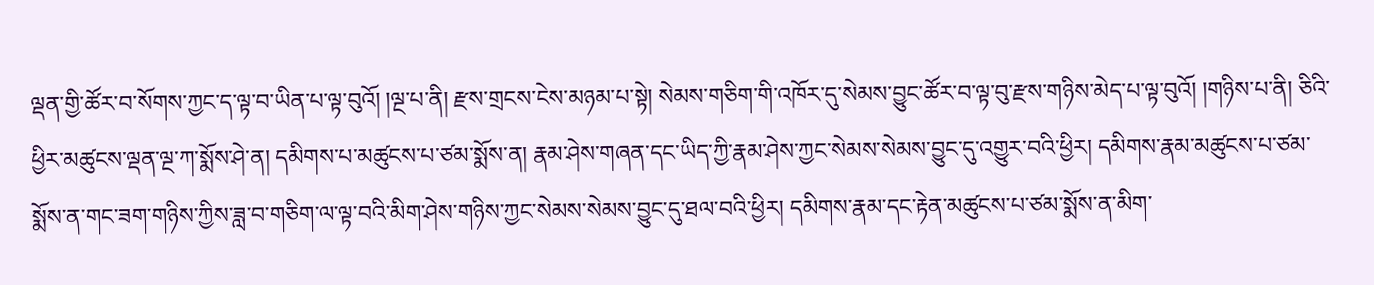ལྡན་གྱི་ཚོར་བ་སོགས་ཀྱང་ད་ལྟ་བ་ཡིན་པ་ལྟ་བུའོ། །ལྔ་པ་ནི། རྫས་གྲངས་ངེས་མཉམ་པ་སྟེ། སེམས་གཅིག་གི་འཁོར་དུ་སེམས་བྱུང་ཚོར་བ་ལྟ་བུ་རྫས་གཉིས་མེད་པ་ལྟ་བུའོ། །གཉིས་པ་ནི། ཅིའི་ཕྱིར་མཚུངས་ལྡན་ལྔ་ཀ་སྨོས་ཤེ་ན། དམིགས་པ་མཚུངས་པ་ཙམ་སྨོས་ན། རྣམ་ཤེས་གཞན་དང་ཡིད་ཀྱི་རྣམ་ཤེས་ཀྱང་སེམས་སེམས་བྱུང་དུ་འགྱུར་བའི་ཕྱིར། དམིགས་རྣམ་མཚུངས་པ་ཙམ་སྨོས་ན་གང་ཟག་གཉིས་ཀྱིས་ཟླ་བ་གཅིག་ལ་ལྟ་བའི་མིག་ཤེས་གཉིས་ཀྱང་སེམས་སེམས་བྱུང་དུ་ཐལ་བའི་ཕྱིར། དམིགས་རྣམ་དང་རྟེན་མཚུངས་པ་ཙམ་སྨོས་ན་མིག་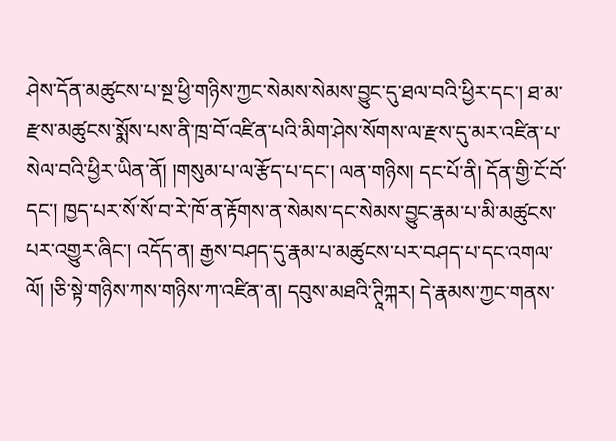ཤེས་དོན་མཚུངས་པ་སྔ་ཕྱི་གཉིས་ཀྱང་སེམས་སེམས་བྱུང་དུ་ཐལ་བའི་ཕྱིར་དང་། ཐ་མ་རྫས་མཚུངས་སྨོས་པས་ནི་ཁྲ་བོ་འཛིན་པའི་མིག་ཤེས་སོགས་ལ་རྫས་དུ་མར་འཛིན་པ་སེལ་བའི་ཕྱིར་ཡིན་ནོ། །གསུམ་པ་ལ་རྩོད་པ་དང་། ལན་གཉིས། དང་པོ་ནི། དོན་གྱི་ངོ་བོ་དང་། ཁྱད་པར་སོ་སོ་བ་རེ་ཁོ་ན་རྟོགས་ན་སེམས་དང་སེམས་བྱུང་རྣམ་པ་མི་མཚུངས་པར་འགྱུར་ཞིང་། འདོད་ན། རྒྱས་བཤད་དུ་རྣམ་པ་མཚུངས་པར་བཤད་པ་དང་འགལ་ལོ། །ཅི་སྟེ་གཉིས་ཀས་གཉིས་ཀ་འཛིན་ན། དབུས་མཐའི་ཊཱིཀྐར། དེ་རྣམས་ཀྱང་གནས་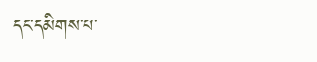དང་དམིགས་པ་